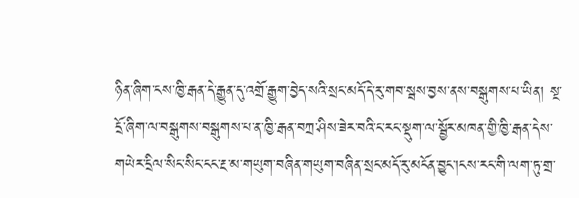ཉིན་ཞིག་ངས་ཁྱི་རྒན་དེ་རྒྱུན་དུ་འགྲོ་རྒྱུག་བྱེད་སའི་སྲང་མདོ་དེ་རུ་གབ་སྦས་བྱས་ནས་བསྒུགས་པ་ཡིན། སྔ་དྲོ་ཞིག་ལ་བསྒུགས་བསྒུགས་པ་ན་ཁྱི་རྒན་བཀྲ་ཤིས་ཟེར་བའི་ང་རང་སྡུག་ལ་སྦྱོར་མཁན་གྱི་ཁྱི་རྒན་དེས་གཡེར་དྲིལ་སིང་སིང་ངང་རྔ་མ་གཡུག་བཞིན་གཡུག་བཞིན་སྲང་མདོ་རུ་མངོན་བྱུང་།ངས་རང་གི་ལག་ཏུ་གྲ་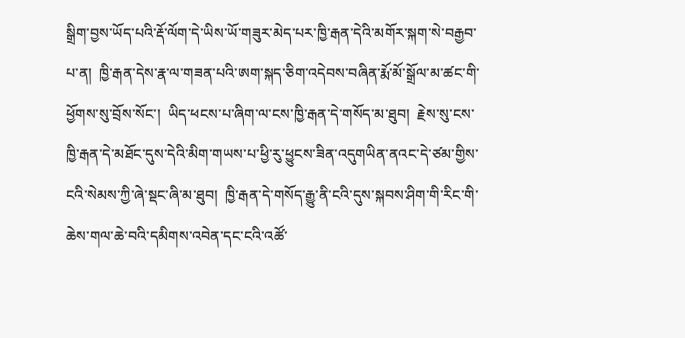སྒྲིག་བྱས་ཡོད་པའི་རྡོ་ལོག་དེ་ཡིས་ཡོ་གཟུར་མེད་པར་ཁྱི་རྒན་དེའི་མགོར་སྐག་སེ་བརྒྱབ་པ་ན།  ཁྱི་རྒན་དེས་རྣ་ལ་གཟན་པའི་ཨག་སྐད་ཅིག་འདེབས་བཞིན་རྨོ་མོ་སྒྲོལ་མ་ཚང་གི་ཕྱོགས་སུ་བྲོས་སོང་།  ཡིད་ཕངས་པ་ཞིག་ལ་ངས་ཁྱི་རྒན་དེ་གསོད་མ་ཐུབ།  རྗེས་སུ་ངས་ཁྱི་རྒན་དེ་མཐོང་དུས་དེའི་མིག་གཡས་པ་ཕྱི་རུ་ཕྱུངས་ཟིན་འདུགཡིན་ནའང་དེ་ཙམ་གྱིས་ངའི་སེམས་ཀྱི་ཞེ་སྡང་ཞི་མ་ཐུབ།  ཁྱི་རྒན་དེ་གསོད་རྒྱུ་ནི་ངའི་དུས་སྐབས་ཤིག་གི་རིང་གི་ཆེས་གལ་ཆེ་བའི་དམིགས་འབེན་དང་ངའི་འཚོ་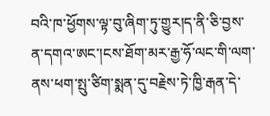བའི་ཁ་ཕྱོགས་ལྟ་བུ་ཞིག་ཏུ་གྱུར།ད་ནི་ཅི་བྱས་ན་དགའ་ཨང་།ངས་ཐོག་མར་རྒྱ་ཧོ་ལང་གི་ལག་ནས་ཕག་སྤུ་ཙིག་སྨན་དུ་བརྗེས་ཏེ་ཁྱི་རྒན་དེ་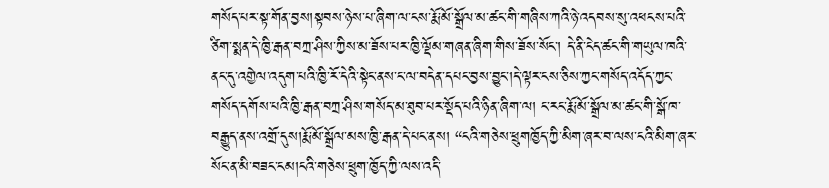གསོད་པར་སྟ་གོན་བྱས།སྟབས་ཉེས་པ་ཞིག་ལ་ངས་རྨོ་མོ་སྒྲོལ་མ་ཚང་གི་གཞིས་ཀའི་ཉེ་འདབས་སུ་འཕངས་པའི་ཙིག་སྨན་དེ་ཁྱི་རྒན་བཀྲ་ཤིས་ཀྱིས་མ་ཟོས་པར་ཁྱི་ལྡོམ་གཞན་ཞིག་གིས་ཟོས་སོང་། དེ་ནི་ངེད་ཚང་གི་གཡུལ་ཁའི་ནང་དུ་འགྱེལ་འདུག་པའི་ཁྱི་རོ་དེའི་སྟེང་ནས་ང་ལ་བདེན་དཔང་བྱས་བྱུང་།དེ་ལྟར་ངས་ཅིས་ཀྱང་གསོད་འདོད་ཀྱང་གསོད་དགོས་པའི་ཁྱི་རྒན་བཀྲ་ཤིས་གསོད་མ་ཐུབ་པར་སྡོད་པའི་ཉིན་ཞིག་ལ། ང་རང་རྨོ་མོ་སྒྲོལ་མ་ཚང་གི་སྒོ་ཁ་བརྒྱུད་ནས་འགྲོ་དུས།རྨོ་མོ་སྒྲོལ་མས་ཁྱི་རྒན་དེ་པང་ནས། “ངའི་གཅེས་ཕྲུགཁྱོད་ཀྱི་མིག་ཞར་བ་ལས་ངའི་མིག་ཞར་སོང་ན་མི་བཟང་ངམ།ངའི་གཅེས་ཕྲུག་ཁྱོད་ཀྱི་ལས་འདི་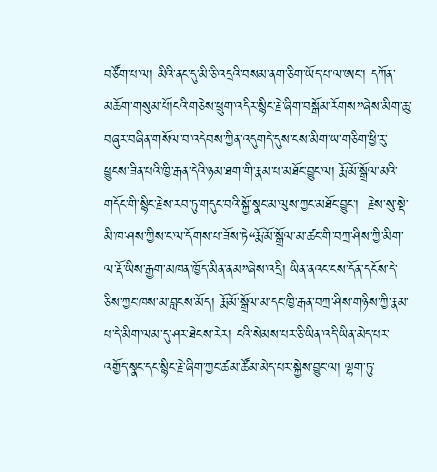བཙོག་པ་ལ། མིའི་ནང་དུ་མི་ཅི་འདྲའི་བསམ་ནག་ཅིག་ཡོད་པ་ལ་ཨང་། དཀོན་མཆོག་གསུམ་པོ།ངའི་གཅེས་ཕྲུག་འདིར་སྙིང་རྗེ་ཞིག་བསྒོམ་རོགས”ཞེས་མིག་ཆུ་བཞུར་བཞིན་གསོལ་བ་འདེབས་ཀྱིན་འདུགདེ་དུས་ངས་མིག་ཡ་གཅིག་ཕྱི་རུ་ཕྱུངས་ཟིན་པའི་ཁྱི་རྒན་དེའི་ཉམ་ཐག་གི་རྣམ་པ་མཐོང་བྱུང་ལ། རྨོ་མོ་སྒྲོལ་མའི་གདོང་གི་སྙིང་རྗེས་རབ་ཏུ་གདུང་བའི་སྐྱོ་སྣང་མ་ལུས་ཀྱང་མཐོང་བྱུང་།  རྗེས་སུ་སྡེ་མི་ཁ་ཤས་ཀྱིས་ང་ལ་དོགས་པ་ཟོས་ཏེ“རྨོ་མོ་སྒྲོལ་མ་ཚང་གི་བཀྲ་ཤིས་ཀྱི་མིག་ལ་རྡོ་ཡིས་རྒྱག་མཁན་ཁྱོད་མིན་ནམ”ཞེས་འདྲི། ཡིན་ནའང་ངས་དོན་དངོས་དེ་ཅིས་ཀྱང་ཁས་མ་བླངས་མོད། རྨོ་མོ་སྒྲོལ་མ་དང་ཁྱི་རྒན་བཀྲ་ཤིས་གཉིས་ཀྱི་རྣམ་པ་དེ་མིག་ལམ་དུ་ཤར་ཐེངས་རེར། ངའི་སེམས་པར་ཅི་ཡིན་འདི་ཡིན་མེད་པར་འགྱོད་སྣང་དང་སྙིང་རྗེ་ཞིག་ཀྱང་ཚམ་ཚོམ་མེད་པར་སྐྱེས་བྱུང་ལ། ལྷག་ཏུ་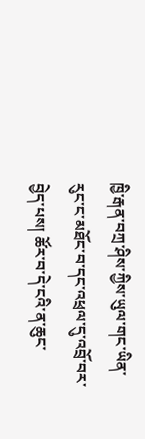ཁྱི་རྒན་བཀྲ་ཤིས་ཀྱིས་ཡུལ་གང་ཡིན་རུང་ང་མཐོང་བ་དང་འཕྲལ་དུ་འབྲོ་བར་བྱེད་པས། ཚོར་བ་དེ་ངའི་ན་ཆུང་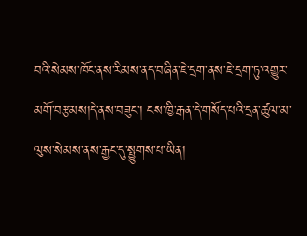བའི་སེམས་ཁོང་ནས་རིམས་ནད་བཞིན་ཇེ་དྲག་ནས་ཇེ་དྲག་ཏུ་འགྱུར་མགོ་བརྩམས།དེ་ནས་བཟུང་། ངས་ཁྱི་རྒན་དེ་གསོད་པའི་དྲན་ཚུལ་མ་ལུས་སེམས་ནས་རྒྱང་དུ་སྤྱུགས་པ་ཡིན།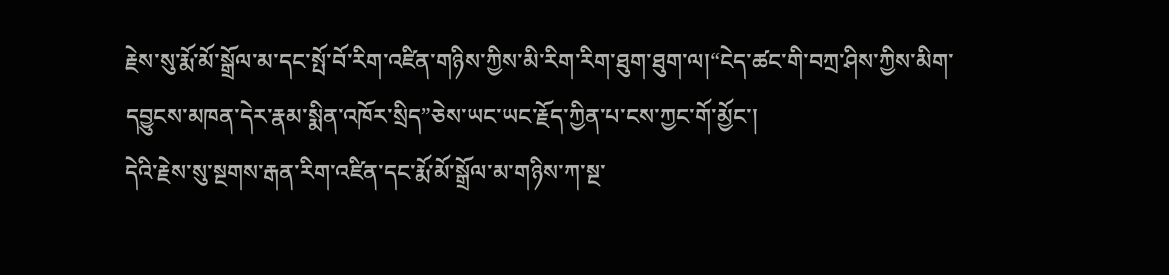རྗེས་སུ་རྨོ་མོ་སྒྲོལ་མ་དང་སྤོ་བོ་རིག་འཛིན་གཉིས་ཀྱིས་མི་རིག་རིག་ཐུག་ཐུག་ལ།“ངེད་ཚང་གི་བཀྲ་ཤིས་ཀྱིས་མིག་དབྱུངས་མཁན་དེར་རྣམ་སྨིན་འཁོར་སྲིད”ཅེས་ཡང་ཡང་རྗོད་ཀྱིན་པ་ངས་ཀྱང་གོ་མྱོང་།
དེའི་རྗེས་སུ་སྔགས་རྒན་རིག་འཛིན་དང་རྨོ་མོ་སྒྲོལ་མ་གཉིས་ཀ་སྔ་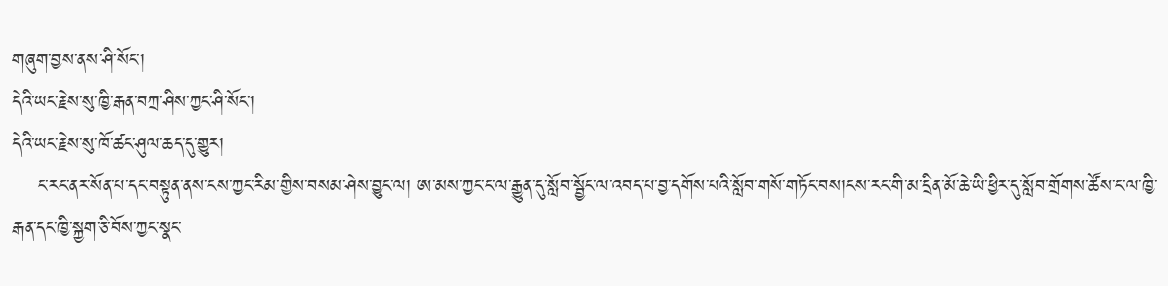གཞུག་བྱས་ནས་ཤི་སོང་།
དེའི་ཡང་རྗེས་སུ་ཁྱི་རྒན་བཀྲ་ཤིས་ཀྱང་ཤི་སོང་།
དེའི་ཡང་རྗེས་སུ་ཁོ་ཚང་ཤུལ་ཆད་དུ་གྱུར།
    ང་རང་ནར་སོན་པ་དང་བསྟུན་ནས་ངས་ཀྱང་རིམ་གྱིས་བསམ་ཤེས་བྱུང་ལ། ཨ་མས་ཀྱང་ང་ལ་རྒྱུན་དུ་སློབ་སྦྱོང་ལ་འབད་པ་བྱ་དགོས་པའི་སློབ་གསོ་གཏོང་བས།ངས་རང་གི་མ་དྲིན་མོ་ཆེ་ཡི་ཕྱིར་དུ་སློབ་གྲོགས་ཚོས་ང་ལ་ཁྱི་རྒན་དང་ཁྱི་སྐྱག་ཅི་བོས་ཀྱང་སྣང་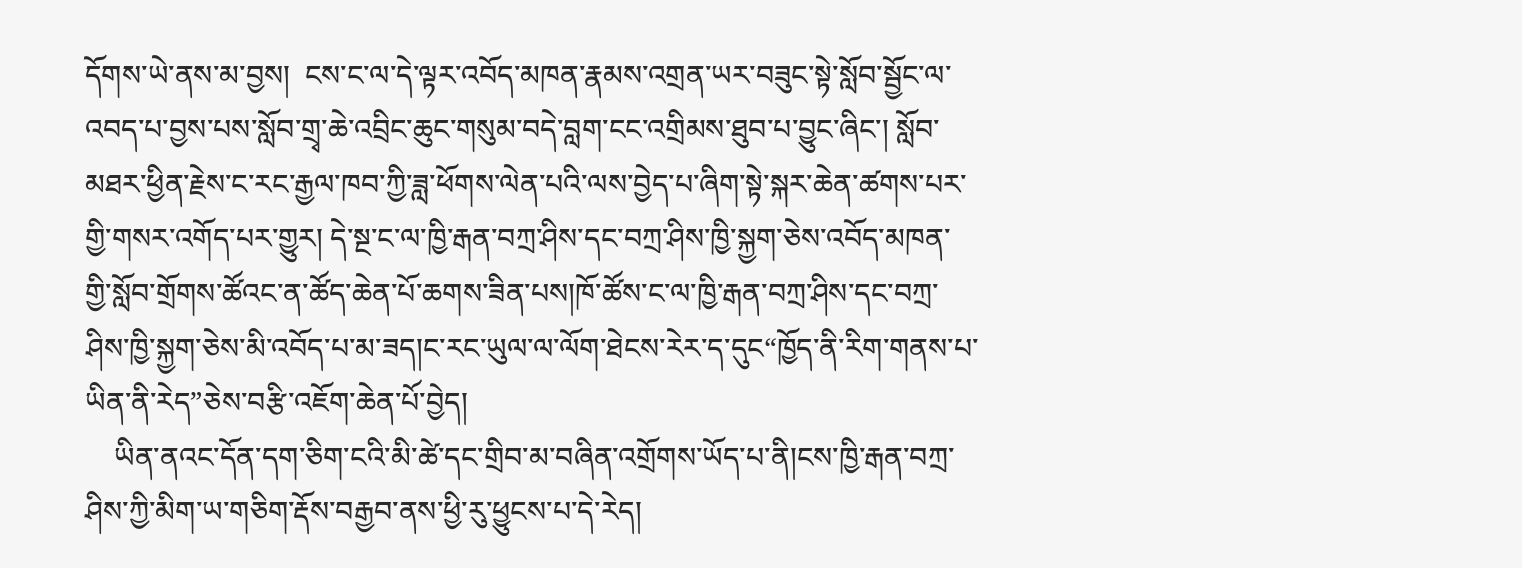དོགས་ཡེ་ནས་མ་བྱས།  ངས་ང་ལ་དེ་ལྟར་འབོད་མཁན་རྣམས་འགྲན་ཡར་བཟུང་སྟེ་སློབ་སྦྱོང་ལ་འབད་པ་བྱས་པས་སློབ་གྲྭ་ཆེ་འབྲིང་ཆུང་གསུམ་བདེ་བླག་ངང་འགྲིམས་ཐུབ་པ་བྱུང་ཞིང་། སློབ་མཐར་ཕྱིན་རྗེས་ང་རང་རྒྱལ་ཁབ་ཀྱི་ཟླ་ཕོགས་ལེན་པའི་ལས་བྱེད་པ་ཞིག་སྟེ་སྐར་ཆེན་ཚགས་པར་གྱི་གསར་འགོད་པར་གྱུར། དེ་སྔ་ང་ལ་ཁྱི་རྒན་བཀྲ་ཤིས་དང་བཀྲ་ཤིས་ཁྱི་སྐྱག་ཅེས་འབོད་མཁན་གྱི་སློབ་གྲོགས་ཚོའང་ན་ཚོད་ཆེན་པོ་ཆགས་ཟིན་པས།ཁོ་ཚོས་ང་ལ་ཁྱི་རྒན་བཀྲ་ཤིས་དང་བཀྲ་ཤིས་ཁྱི་སྐྱག་ཅེས་མི་འབོད་པ་མ་ཟད།ང་རང་ཡུལ་ལ་ལོག་ཐེངས་རེར་ད་དུང“ཁྱོད་ནི་རིག་གནས་པ་ཡིན་ནི་རེད”ཅེས་བརྩི་འཇོག་ཆེན་པོ་བྱེད།
    ཡིན་ནའང་དོན་དག་ཅིག་ངའི་མི་ཚེ་དང་གྲིབ་མ་བཞིན་འགྲོགས་ཡོད་པ་ནི།ངས་ཁྱི་རྒན་བཀྲ་ཤིས་ཀྱི་མིག་ཡ་གཅིག་རྡོས་བརྒྱབ་ནས་ཕྱི་རུ་ཕྱུངས་པ་དེ་རེད།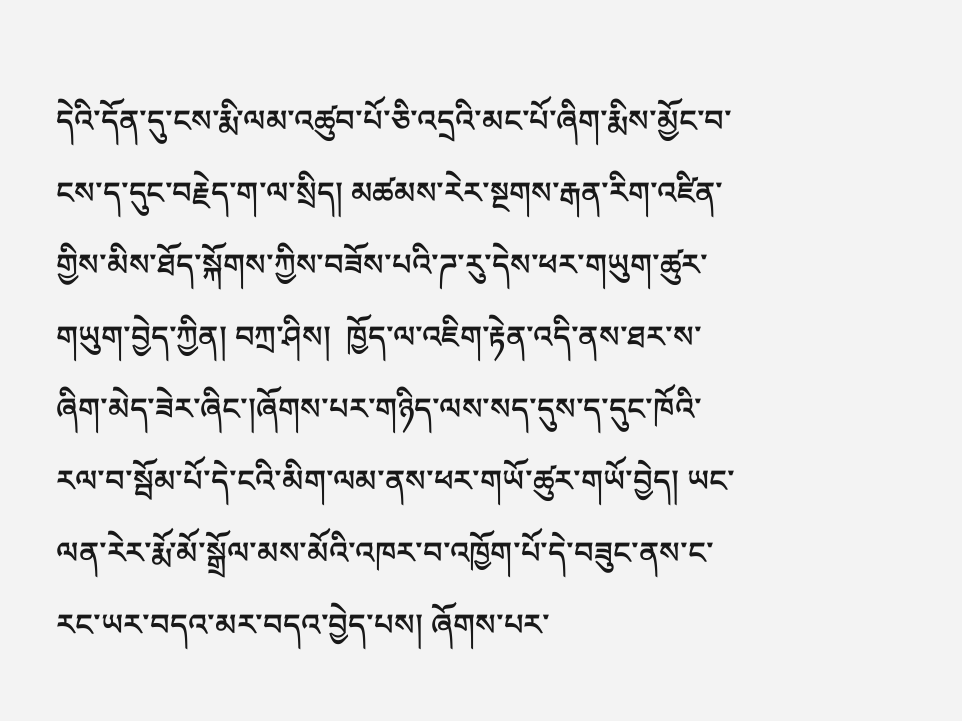དེའི་དོན་དུ་ངས་རྨི་ལམ་འཚུབ་པོ་ཅི་འདྲའི་མང་པོ་ཞིག་རྨིས་མྱོང་བ་ངས་ད་དུང་བརྗེད་ག་ལ་སྲིད། མཚམས་རེར་སྔགས་རྒན་རིག་འཛིན་གྱིས་མིས་ཐོད་སྐོགས་ཀྱིས་བཟོས་པའི་ཌ་རུ་དེས་ཕར་གཡུག་ཚུར་གཡུག་བྱེད་ཀྱིན། བཀྲ་ཤིས།  ཁྱོད་ལ་འཇིག་རྟེན་འདི་ནས་ཐར་ས་ཞིག་མེད་ཟེར་ཞིང་།ཞོགས་པར་གཉིད་ལས་སད་དུས་ད་དུང་ཁོའི་རལ་བ་སྦོམ་པོ་དེ་ངའི་མིག་ལམ་ནས་ཕར་གཡོ་ཚུར་གཡོ་བྱེད། ཡང་ལན་རེར་རྨོ་མོ་སྒྲོལ་མས་མོའི་འཁར་བ་འཁྱོག་པོ་དེ་བཟུང་ནས་ང་རང་ཡར་བདའ་མར་བདའ་བྱེད་པས། ཞོགས་པར་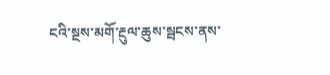ངའི་སྔས་མགོ་རྔུལ་ཆུས་སྦངས་ནས་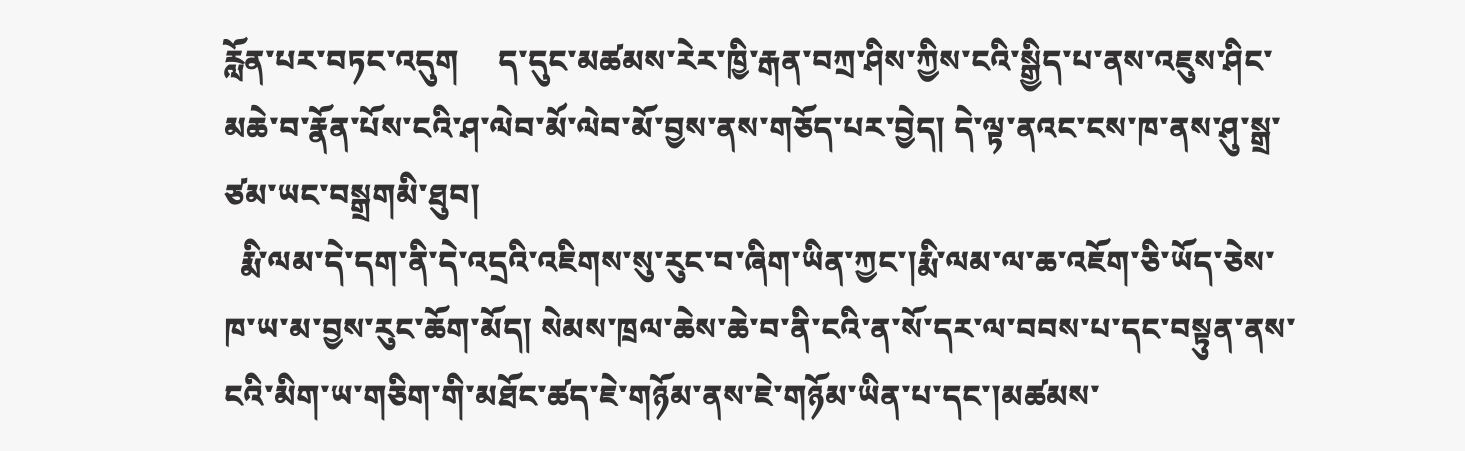རློན་པར་བཏང་འདུག     ད་དུང་མཚམས་རེར་ཁྱི་རྒན་བཀྲ་ཤིས་ཀྱིས་ངའི་སྒྱིད་པ་ནས་འཇུས་ཤིང་མཆེ་བ་རྣོན་པོས་ངའི་ཤ་ལེབ་མོ་ལེབ་མོ་བྱས་ནས་གཅོད་པར་བྱེད། དེ་ལྟ་ནའང་ངས་ཁ་ནས་ཤུ་སྒྲ་ཙམ་ཡང་བསྒྲགམི་ཐུབ།
  རྨི་ལམ་དེ་དག་ནི་དེ་འདྲའི་འཇིགས་སུ་རུང་བ་ཞིག་ཡིན་ཀྱང་།རྨི་ལམ་ལ་ཆ་འཇོག་ཅི་ཡོད་ཅེས་ཁ་ཡ་མ་བྱས་རུང་ཆོག་མོད། སེམས་ཁྲལ་ཆེས་ཆེ་བ་ནི་ངའི་ན་སོ་དར་ལ་བབས་པ་དང་བསྟུན་ནས་ངའི་མིག་ཡ་གཅིག་གི་མཐོང་ཚད་ཇེ་གཉོམ་ནས་ཇེ་གཉོམ་ཡིན་པ་དང་།མཚམས་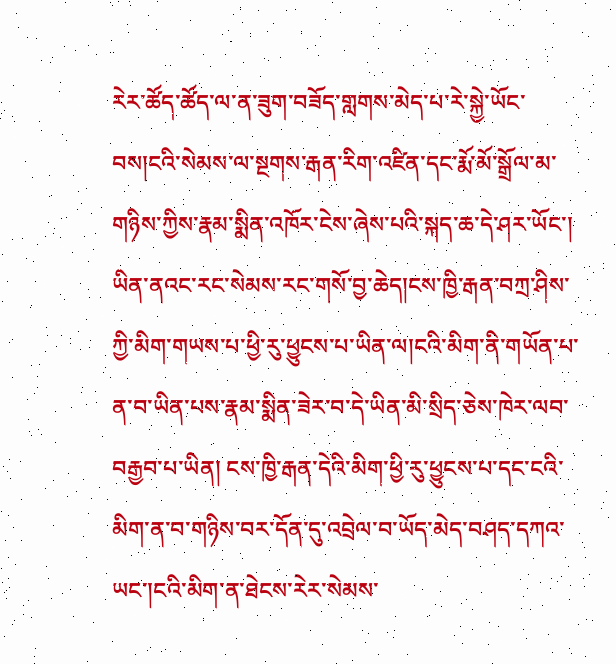རེར་ཚོད་ཚོད་ལ་ན་ཟུག་བཟོད་གླགས་མེད་པ་རེ་སྐྱེ་ཡོང་བས།ངའི་སེམས་ལ་སྔགས་རྒན་རིག་འཛིན་དང་རྨོ་མོ་སྒྲོལ་མ་གཉིས་ཀྱིས་རྣམ་སྨིན་འཁོར་ངེས་ཞེས་པའི་སྐད་ཆ་དེ་ཤར་ཡོང་།  ཡིན་ནའང་རང་སེམས་རང་གསོ་བྱ་ཆེད།ངས་ཁྱི་རྒན་བཀྲ་ཤིས་ཀྱི་མིག་གཡས་པ་ཕྱི་རུ་ཕྱུངས་པ་ཡིན་ལ།ངའི་མིག་ནི་གཡོན་པ་ན་བ་ཡིན་པས་རྣམ་སྨིན་ཟེར་བ་དེ་ཡིན་མི་སྲིད་ཅེས་ཁེར་ལབ་བརྒྱབ་པ་ཡིན། ངས་ཁྱི་རྒན་དེའི་མིག་ཕྱི་རུ་ཕྱུངས་པ་དང་ངའི་མིག་ན་བ་གཉིས་བར་དོན་དུ་འབྲེལ་བ་ཡོད་མེད་བཤད་དཀའ་ཡང་།ངའི་མིག་ན་ཐེངས་རེར་སེམས་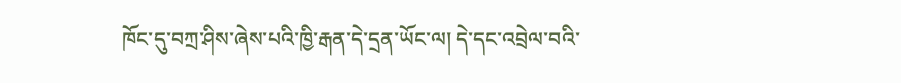ཁོང་དུ་བཀྲ་ཤིས་ཞེས་པའི་ཁྱི་རྒན་དེ་དྲན་ཡོང་ལ། དེ་དང་འབྲེལ་བའི་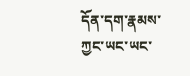དོན་དག་རྣམས་ཀྱང་ཡང་ཡང་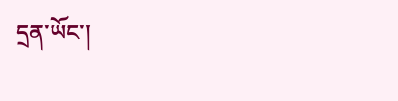དྲན་ཡོང་།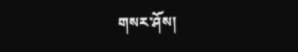གསར་ཤོས།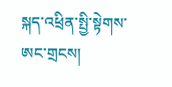སྐད་འཕྲིན་སྤྱི་སྟེགས་ཨང་གྲངས།